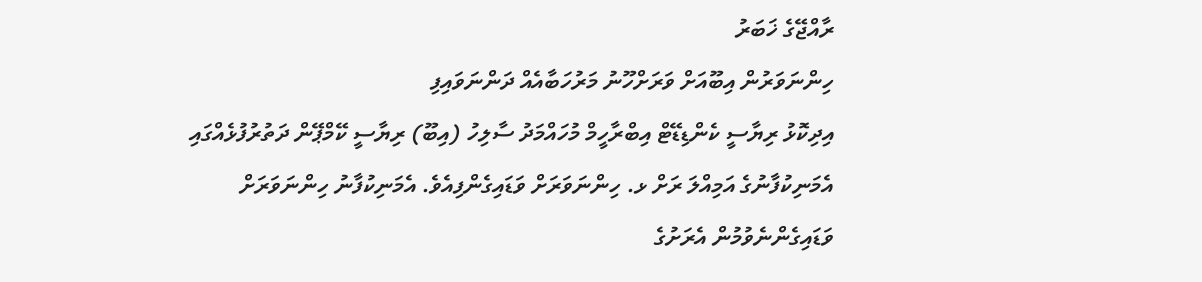ރާއްޖޭގެ ޚަބަރު
ހިންނަވަރުން އިބޫއަށް ވަރަށްހޫނު މަރުހަބާއެއް ދަންނަވައިފި
އިދިކޮޅު ރިޔާސީ ކެންޑިޑޭޓް އިބްރާހީމް މުހައްމަދު ސާލިހު (އިބޫ) ރިޔާސީ ކޭމްޕޭން ދަތުރުފުޅެއްގައި އެމަނިކުފާނުގެ އަމިއްލަ ރަށް ޅ. ހިންނަވަރަށް ވަޑައިގެންފިއެވެ. އެމަނިކުފާނު ހިންނަވަރަށް ވަޑައިގެންނެވުމުން އެރަށުގެ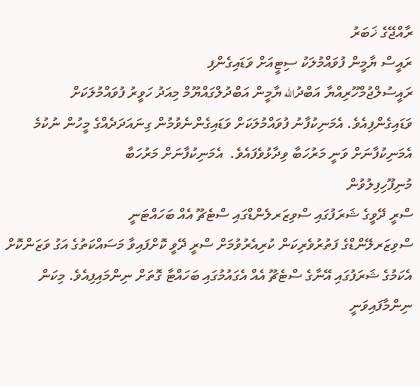ރާއްޖޭގެ ޚަބަރު
ރައީސް ޔާމީން ފުވައްމުލަކު ސިޓީއަށް ވަޑައިގެންފި
ރައީސުލްޖުމްހޫރިއްޔާ އަބްދުالله ޔާމީން އަބްދުލްގައްޔޫމް މިއަދު ހަވީރު ފުވައްމުލަކަށް ވަޑައިގެންފިއެވެ. އެމަނިކުފާނު ފުވައްމުލަކަށް ވަޑައިގެންނެވުމުން ގިނައަދަދެއްގެ މީހުން ނުކުމެ އެމަނިކުފާނަށް ވަނީ މަރުހަބާ ވިދާޅުވެފައެވެ.  އެމަނިކުފާނަށް މަރުހަބާ
މުނިފޫހިފިލުވުން
ސްރީ ދޭވީގެ ޝަރަފުގައި ސްވިޒަރލެންޑްގައި ސްޓެޗޫ އެއް ބަހައްޓަނީ
ސްވިޒަރލޭންޑްގެ ފަތުރުވެރިކަން ކުރިއެރުވުމަށް ސްރީ ދޭވީ ކޮށްފައިވާ މަސައްކަތުގެ އަގު ވަޒަންކޮށް އެކަމުގެ ޝަރަފުގައި އޭނާގެ ސްޓެޗޫ އެއް އެގައުމުގައި ބަހައްޓާ ގޮތަށް ނިންމައިފިއެވެ. މިކަން ނިންމާފައިވަނީ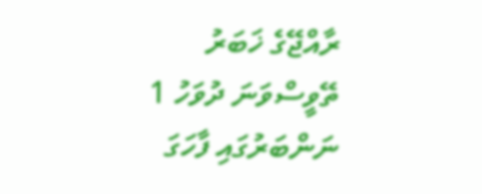ރާއްޖޭގެ ޚަބަރު
ތޭވީސްވަނަ ދުވަހު 1 ނަންބަރުގައި ފާހަގަ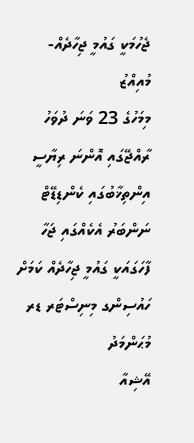ޖެހުމަކީ ގައުމީ ޖިހާދެއް- މުއިއްޒު
މިމަހުގެ 23 ވަނަ ދުވަހު ރާއްޖޭގައި އޮންނަ ރިޔާސީ އިންތިޚާބުގައި ކެންޑިޑޭޓް ނަންބަރު އެކެއްގައި ޖަހާ ފާހަގައަކީ ގައުމީ ޖިހާދެއް ކަމަށް ހައުސިންގ މިނިސްޓަރ ޑރ މުޙަންމަދު
އޭޝިއާ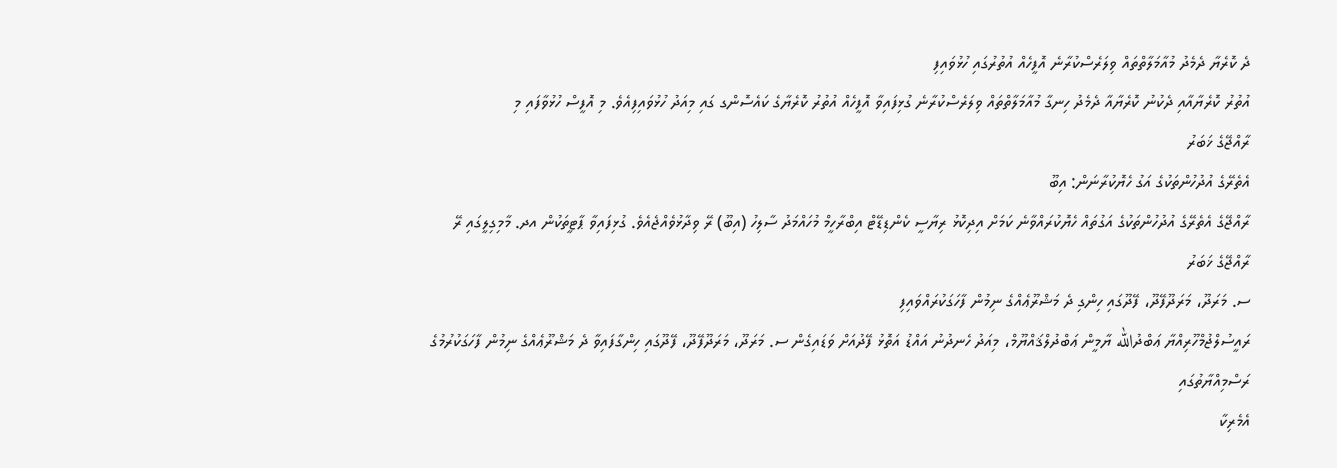ދެ ކޮރެޔާ ދެމެދު މުއާމަލާތްތައް ވިލަރެސްކުރާނެ އޮފީހެއް އުތުރުގައި ހުޅުވައިފި
އުތުރު ކޮރެޔާއާއި ދެކުނު ކޮރެޔާއާ ދެމެދު ހިނގާ މުއާމަލާތްތައް ވިލަރެސްކުރާނެ ގުޅިފައިވާ އޮފީހެއް އުތުރު ކޮރެޔާގެ ކައެސޮންގ ގައި މިއަދު ހުޅުވައިފިއެވެ. މި އޮފީސް ހުޅުވާފައި މި
ރާއްޖޭގެ ޚަބަރު
އެތެރޭގެ އުދުހުންތަކުގެ އަގު ހެޔޮކުރާނަން: އިބޫ
ރާއްޖޭގެ އެތެރޭގެ އުދުހުންތަކުގެ އަގުތައް ހެޔޮކުރައްވާނެ ކަމަށް އިދިކޮޅު ރިޔާސީ ކެންޑިޑޭޓް އިބްރާހީމް މުހައްމަދު ސާލިހު (އިބޫ) ރޭ ވިދާޅުވެއްޖެއެވެ. ގުޅިފައިވާ ޕާޓީތަކުން އދ. މާމިގިލީގައި ރޭ
ރާއްޖޭގެ ޚަބަރު
ސ. މަރަދޫ، މަރަދޫފޭދޫ، ފޭދޫގައި ހިންގި ދެ މަޝްރޫޢެއްގެ ނިމުން ފާހަގަކުރައްވައިފި
ރައީސުލްޖުމްހޫރިއްޔާ ޢަބްދުالله ޔާމީން ޢަބްދުލްޤައްޔޫމް، މިއަދު ހެނދުނު އައްޑު އަތޮޅު ފޭދުއަށް ވަޑައިގެން ސ. މަރަދޫ، މަރަދޫފޭދޫ، ފޭދޫގައި ހިންގާފައިވާ ދެ މަޝްރޫޢެއްގެ ނިމުން ފާހަގަކުރުމުގެ ރަސްމިއްޔާތުގައި
އެމެރިކާ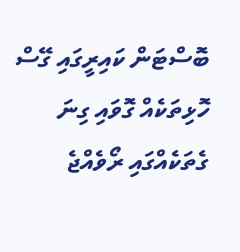ބޮސްޓަން ކައިރީގައި ގޭސް ހޮޅިތަކެއް ގޮވައި ގިނަ ގެތަކެއްގައި ރޯވެއްޖެ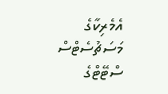އެމެރިކާގެ މަސަޗުސެޓްސް ސްޓޭޓްގެ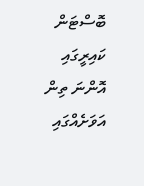ބޮސްޓަން ކައިރީގައި އޮންނަ ތިން އަވަށެއްގައި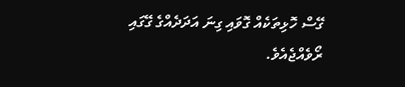ގޭސް ހޮޅިތަކެއް ގޮވައި ގިނަ އަދަދެއްގެ ގޭގައި ރޯވެއްޖެއެވެ.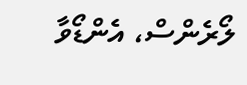ލޯރެންސް، އެންޑޯވާ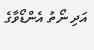އަދި ނޯތު އެންޑޯވާގެ